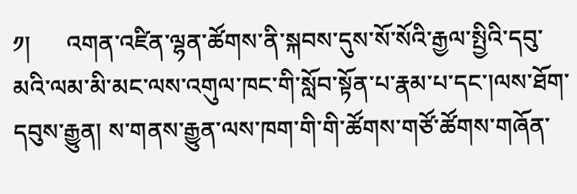༡།      འགན་འཛིན་ལྷན་ཚོགས་ནི་སྐབས་དུས་སོ་སོའི་རྒྱལ་སྤྱིའི་དབུ་མའི་ལམ་མི་མང་ལས་འགུལ་ཁང་གི་སློབ་སྟོན་པ་རྣམ་པ་དང་།ལས་ཐོག་དབུས་རྒྱུན། ས་གནས་རྒྱུན་ལས་ཁག་གི་གི་ཚོགས་གཙོ་ཚོགས་གཞོན་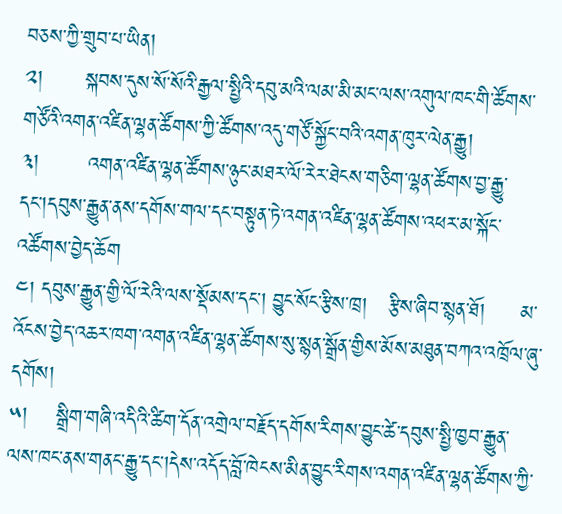བཅས་ཀྱི་གྲུབ་པ་ཡིན།
༢།      སྐབས་དུས་སོ་སོའི་རྒྱལ་སྤྱིའི་དབུ་མའི་ལམ་མི་མང་ལས་འགུལ་ཁང་གི་ཚོགས་གཙོའི་འགན་འཛིན་ལྷན་ཚོགས་ཀྱི་ཚོགས་འདུ་གཙོ་སྐྱོང་བའི་འགན་ཁུར་ལེན་རྒྱུ།
༣།       འགན་འཛིན་ལྷན་ཚོགས་ཉུང་མཐར་ལོ་རེར་ཐེངས་གཅིག་ལྷན་ཚོགས་བྱ་རྒྱུ་དང་།དབུས་རྒྱུན་ནས་དགོས་གལ་དང་བསྟུན་ཏེ་འགན་འཛིན་ལྷན་ཚོགས་འཕར་མ་སྐོང་འཚོགས་བྱེད་ཆོག
༤། དབུས་རྒྱུན་གྱི་ལོ་རེའི་ལས་སྡོམས་དང་། བྱུང་སོང་རྩིས་ཁྲ།   རྩིས་ཞིབ་སྙན་ཐོ།     མ་འོངས་བྱེད་འཆར་ཁག་འགན་འཛིན་ལྷན་ཚོགས་སུ་སྙན་སྒྲོན་གྱིས་མོས་མཐུན་བཀའ་འཁྲོལ་ཞུ་དགོས།
༥།    སྒྲིག་གཞི་འདིའི་ཚིག་དོན་འགྲེལ་བརྗོད་དགོས་རིགས་བྱུང་ཚེ་དབུས་སྤྱི་ཁྱབ་རྒྱུན་ལས་ཁང་ནས་གནང་རྒྱུ་དང་།དེས་འདོད་བློ་ཁེངས་མིན་བྱུང་རིགས་འགན་འཛིན་ལྷན་ཚོགས་ཀྱི་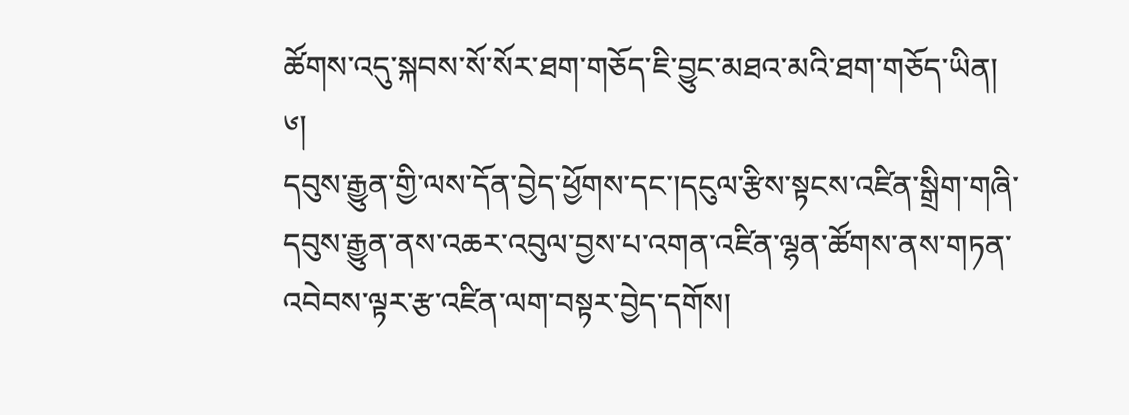ཚོགས་འདུ་སྐབས་སོ་སོར་ཐག་གཅོད་ཇི་བྱུང་མཐའ་མའི་ཐག་གཅོད་ཡིན།
༦།
དབུས་རྒྱུན་གྱི་ལས་དོན་བྱེད་ཕྱོགས་དང་།དངུལ་རྩིས་སྟངས་འཛིན་སྒྲིག་གཞི་དབུས་རྒྱུན་ནས་འཆར་འབུལ་བྱས་པ་འགན་འཛིན་ལྷན་ཚོགས་ནས་གཏན་འབེབས་ལྟར་རྩ་འཛིན་ལག་བསྟར་བྱེད་དགོས།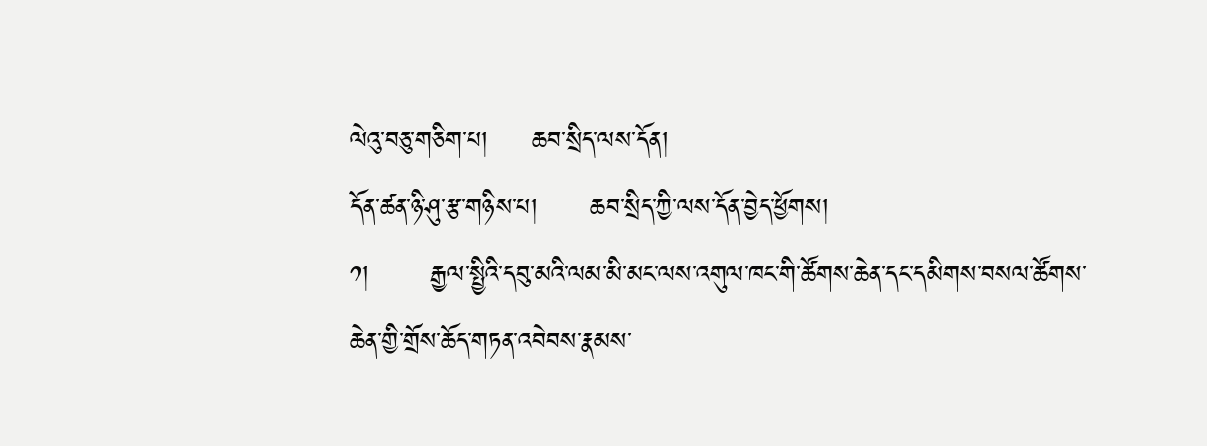ལེའུ་བཅུ་གཅིག་པ།     ཆབ་སྲིད་ལས་དོན།
དོན་ཚན་ཉི་ཤུ་རྩ་གཉིས་པ།      ཆབ་སྲིད་ཀྱི་ལས་དོན་བྱེད་ཕྱོགས།
༡།       རྒྱལ་སྤྱིའི་དབུ་མའི་ལམ་མི་མང་ལས་འགུལ་ཁང་གི་ཚོགས་ཆེན་དང་དམིགས་བསལ་ཚོགས་
ཆེན་གྱི་གྲོས་ཆོད་གཏན་འབེབས་རྣམས་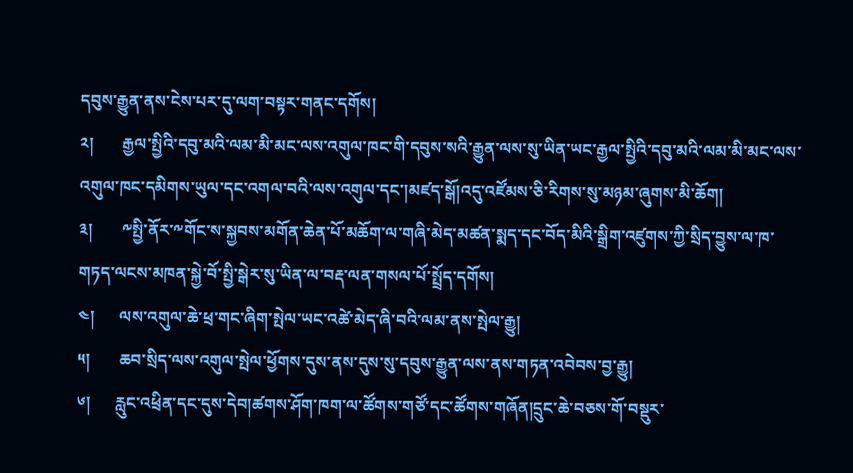དབུས་རྒྱུན་ནས་ངེས་པར་དུ་ལག་བསྟར་གནང་དགོས།
༢།       རྒྱལ་སྤྱིའི་དབུ་མའི་ལམ་མི་མང་ལས་འགུལ་ཁང་གི་དབུས་སའི་རྒྱུན་ལས་སུ་ཡིན་ཡང་རྒྱལ་སྤྱིའི་དབུ་མའི་ལམ་མི་མང་ལས་འགུལ་ཁང་དམིགས་ཡུལ་དང་འགལ་བའི་ལས་འགུལ་དང་།མཛད་སྒོ།འདུ་འཛོམས་ཅི་རིགས་སུ་མཉམ་ཞུགས་མི་ཆོག།
༣།       ༸སྤྱི་ནོར་༸གོང་ས་སྐྱབས་མགོན་ཆེན་པོ་མཆོག་ལ་གཞི་མེད་མཚན་སྨད་དང་བོད་མིའི་སྒྲིག་འཛུགས་ཀྱི་སྲིད་བྱུས་ལ་ཁ་གཏད་ལངས་མཁན་སྐྱེ་བོ་སྤྱི་སྒེར་སུ་ཡིན་ལ་བརྡ་ལན་གསལ་པོ་སྤྲོད་དགོས།
༤།      ལས་འགུལ་ཆེ་ཕྲ་གང་ཞིག་སྤེལ་ཡང་འཚེ་མེད་ཞི་བའི་ལམ་ནས་སྤེལ་རྒྱུ།
༥།       ཆབ་སྲིད་ལས་འགུལ་སྤེལ་ཕྱོགས་དུས་ནས་དུས་སུ་དབུས་རྒྱུན་ལས་ནས་གཏན་འབེབས་བྱ་རྒྱུ།
༦།      རླུང་འཕྲིན་དང་དུས་དེབ།ཚགས་ཤོག་ཁག་ལ་ཚོགས་གཙོ་དང་ཚོགས་གཞོན།དྲུང་ཆེ་བཅས་གོ་བསྡུར་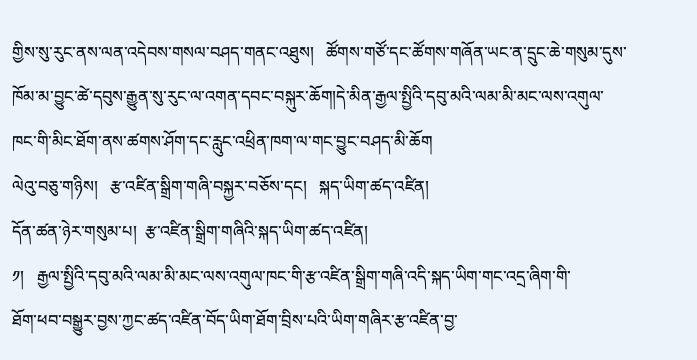གྱིས་སུ་རུང་ནས་ལན་འདེབས་གསལ་བཤད་གནང་འཐུས།   ཚོགས་གཙོ་དང་ཚོགས་གཞོན་ཡང་ན་དྲུང་ཆེ་གསུམ་དུས་ཁོམ་མ་བྱུང་ཚེ་དབུས་རྒྱུན་སུ་རུང་ལ་འགན་དབང་བསྐུར་ཆོག།དེ་མིན་རྒྱལ་སྤྱིའི་དབུ་མའི་ལམ་མི་མང་ལས་འགུལ་ཁང་གི་མིང་ཐོག་ནས་ཚགས་ཤོག་དང་རླུང་འཕྲིན་ཁག་ལ་གང་བྱུང་བཤད་མི་ཆོག
ལེའུ་བཅུ་གཉིས།   རྩ་འཛིན་སྒྲིག་གཞི་བསྐྱར་བཅོས་དང།   སྐད་ཡིག་ཚད་འཛིན།
དོན་ཚན་ཉེར་གསུམ་པ།  རྩ་འཛིན་སྒྲིག་གཞིའི་སྐད་ཡིག་ཚད་འཛིན།
༡།   རྒྱལ་སྤྱིའི་དབུ་མའི་ལམ་མི་མང་ལས་འགུལ་ཁང་གི་རྩ་འཛིན་སྒྲིག་གཞི་འདི་སྐད་ཡིག་གང་འདྲ་ཞིག་གི་
ཐོག་ཕབ་བསྒྱུར་བྱས་ཀྱང་ཚད་འཛིན་བོད་ཡིག་ཐོག་བྲིས་པའི་ཡིག་གཞིར་རྩ་འཛིན་བྱ་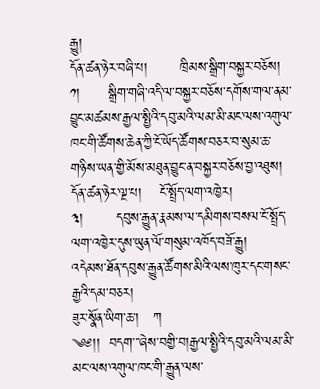རྒྱུ།
དོན་ཚན་ཉེར་བཞི་པ།       ཁྲིམས་སྒྲིག་བསྐྱར་བཅོས།
༡།      སྒྲིག་གཞི་འདི་ལ་བསྐྱར་བཅོས་དགོས་གལ་ནམ་བྱུང་མཚམས་རྒྱལ་སྤྱིའི་དབུ་མའི་ལམ་མི་མང་ལས་འགུལ་ཁང་གི་ཚོགས་ཆེན་ཀྱི་ངོ་ཡོད་ཚོགས་བཅར་བ་སུམ་ཆ་གཉིས་ཡན་གྱི་མོས་མཐུན་བྱུང་ན་བསྐྱར་བཅོས་བྱ་འཐུས།
དོན་ཚན་ཉེར་ལྔ་པ།    ངོ་སྤྲོད་ལག་འཁྱེར།
༣།       དབུས་རྒྱུན་རྣམས་ལ་དམིགས་བསལ་ངོ་སྤྲོད་ལག་འཁྱེར་དུས་ཡུན་ལོ་གསུམ་འཁོད་བཟོ་རྒྱུ།
འདེམས་ཐོན་དབུས་རྒྱུན་ཚོགས་མིའི་ལས་ཁུར་དང་གསང་རྒྱའི་དམ་བཅར།
ཟུར་སྣོན་ཡིག་ཆ་།   ཀ
༄༅།།  བདག་་་ཞེས་བགྱི་བ།རྒྱལ་སྤྱིའི་དབུ་མའི་ལམ་མི་མང་ལས་འགུལ་ཁང་གི་རྒྱུན་ལས་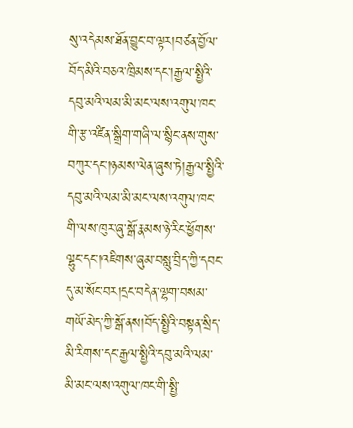སུ་འདེམས་ཐོན་བྱུང་བ་ལྟར།བཙན་བྱོལ་བོད་མིའི་བཅའ་ཁྲིམས་དང་།རྒྱལ་སྤྱིའི་དབུ་མའི་ལམ་མི་མང་ལས་འགུལ་ཁང་གི་རྩ་འཛིན་སྒྲིག་གཞི་ལ་སྙིང་ནས་གུས་བཀུར་དང་།ཉམས་ལེན་ཞུས་ཏེ།རྒྱལ་སྤྱིའི་དབུ་མའི་ལམ་མི་མང་ལས་འགུལ་ཁང་གི་ལས་ཁུར་ཞུ་སྒོ་རྣམས་ཉེ་རིང་ཕྱོགས་ལྷུང་དང་།འཇིགས་ཞུམ་བསླུ་བྲིད་ཀྱི་དབང་དུ་མ་སོང་བར།དྲང་བདེན་ལྷག་བསམ་གཡོ་མེད་ཀྱི་སྒོ་ནས།བོད་སྤྱིའི་བསྟན་སྲིད་མི་རིགས་དང་རྒྱལ་སྤྱིའི་དབུ་མའི་ལམ་མི་མང་ལས་འགུལ་ཁང་གི་སྤྱི་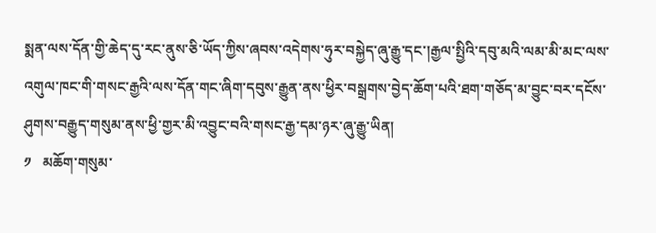སྨན་ལས་དོན་གྱི་ཆེད་དུ་རང་ནུས་ཅི་ཡོད་ཀྱིས་ཞབས་འདེགས་ཧུར་བསྐྱེད་ཞུ་རྒྱུ་དང་།རྒྱལ་སྤྱིའི་དབུ་མའི་ལམ་མི་མང་ལས་འགུལ་ཁང་གི་གསང་རྒྱའི་ལས་དོན་གང་ཞིག་དབུས་རྒྱུན་ནས་ཕྱིར་བསྒྲགས་བྱེད་ཆོག་པའི་ཐག་གཅོད་མ་བྱུང་བར་དངོས་ཤུགས་བརྒྱུད་གསུམ་ནས་ཕྱི་གྱར་མི་འབྱུང་བའི་གསང་རྒྱ་དམ་ཉར་ཞུ་རྒྱུ་ཡིན།
༡   མཆོག་གསུམ་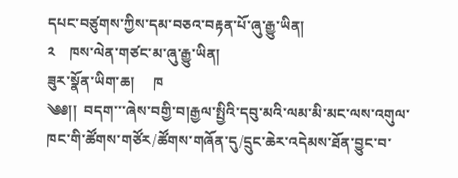དཔང་བཙུགས་ཀྱིས་དམ་བཅའ་བརྟན་པོ་ཞུ་རྒྱུ་ཡིན།
༢    ཁས་ལེན་གཙང་མ་ཞུ་རྒྱུ་ཡིན།
ཟུར་སྣོན་ཡིག་ཆ།     ཁ
༄༅།།  བདག་་་ཞེས་བགྱི་བ།རྒྱལ་སྤྱིའི་དབུ་མའི་ལམ་མི་མང་ལས་འགུལ་ཁང་གི་ཚོགས་གཙོར/ཚོགས་གཞོན་དུ/དྲུང་ཆེར་འདེམས་ཐོན་བྱུང་བ་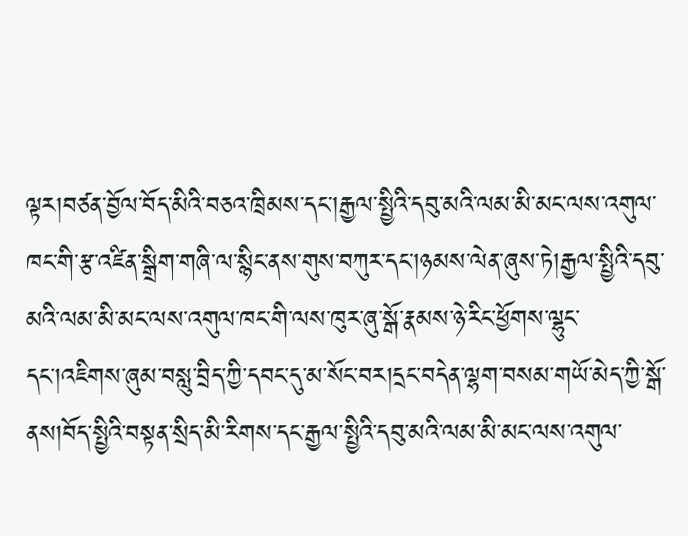ལྟར།བཙན་བྱོལ་བོད་མིའི་བཅའ་ཁྲིམས་དང་།རྒྱལ་སྤྱིའི་དབུ་མའི་ལམ་མི་མང་ལས་འགུལ་ཁང་གི་རྩ་འཛིན་སྒྲིག་གཞི་ལ་སྙིང་ནས་གུས་བཀུར་དང་།ཉམས་ལེན་ཞུས་ཏེ།རྒྱལ་སྤྱིའི་དབུ་མའི་ལམ་མི་མང་ལས་འགུལ་ཁང་གི་ལས་ཁུར་ཞུ་སྒོ་རྣམས་ཉེ་རིང་ཕྱོགས་ལྷུང་དང་།འཇིགས་ཞུམ་བསླུ་བྲིད་ཀྱི་དབང་དུ་མ་སོང་བར།དྲང་བདེན་ལྷག་བསམ་གཡོ་མེད་ཀྱི་སྒོ་ནས།བོད་སྤྱིའི་བསྟན་སྲིད་མི་རིགས་དང་རྒྱལ་སྤྱིའི་དབུ་མའི་ལམ་མི་མང་ལས་འགུལ་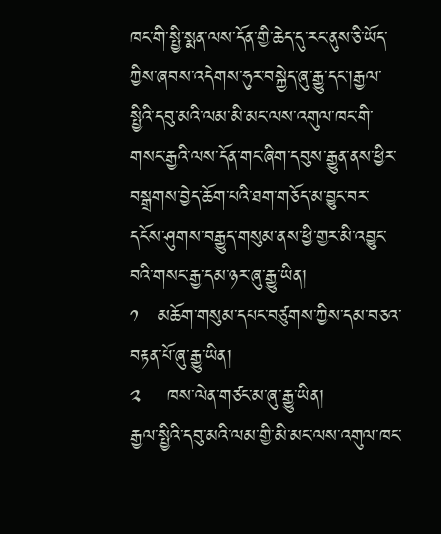ཁང་གི་སྤྱི་སྨན་ལས་དོན་གྱི་ཆེད་དུ་རང་ནུས་ཅི་ཡོད་ཀྱིས་ཞབས་འདེགས་ཧུར་བསྐྱེད་ཞུ་རྒྱུ་དང་།རྒྱལ་སྤྱིའི་དབུ་མའི་ལམ་མི་མང་ལས་འགུལ་ཁང་གི་གསང་རྒྱའི་ལས་དོན་གང་ཞིག་དབུས་རྒྱུན་ནས་ཕྱིར་བསྒྲགས་བྱེད་ཆོག་པའི་ཐག་གཅོད་མ་བྱུང་བར་དངོས་ཤུགས་བརྒྱུད་གསུམ་ནས་ཕྱི་གྱར་མི་འབྱུང་བའི་གསང་རྒྱ་དམ་ཉར་ཞུ་རྒྱུ་ཡིན།
༡   མཆོག་གསུམ་དཔང་བཙུགས་ཀྱིས་དམ་བཅའ་བརྟན་པོ་ཞུ་རྒྱུ་ཡིན།
༢    ཁས་ལེན་གཙང་མ་ཞུ་རྒྱུ་ཡིན།
རྒྱལ་སྤྱིའི་དབུ་མའི་ལམ་གྱི་མི་མང་ལས་འགུལ་ཁང་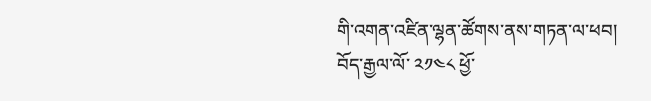གི་འགན་འཛིན་ལྷན་ཚོགས་ནས་གཏན་ལ་ཕབ།
བོད་རྒྱལ་ལོ་ ༢༡༤༨ ཕྱོ་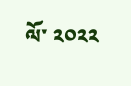ལོ་ ༢༠༢༢